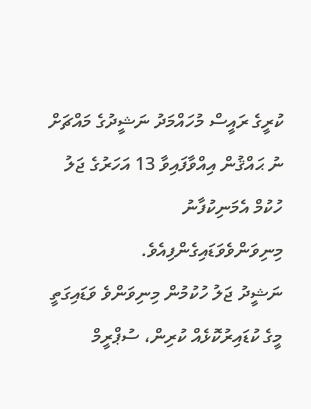ކުރީގެ ރައީސް މުހައްމަދު ނަޝީދުގެ މައްޗަށް ނު ޙައްޤުން އިއްވާފައިވާ 13 އަހަރުގެ ޖަލު ހުކުމް އެމަނިކުފާނު މިނިވަންވެވަޑައިގެންފިއެވެ.
ނަޝީދު ޖަލު ހުކުމުން މިނިވަންވެ ވަޑައިގަތީ މީގެ ކުޑައިރުކޮޅެއް ކުރިން، ސުޕްރީމް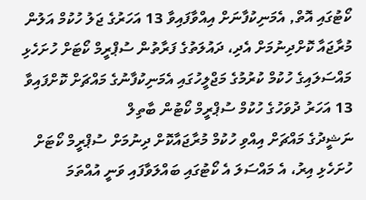ކޯޓުގައި އޮތް, އެމަނިކުފާނަށް އިއްވާފައިވާ 13 އަހަރުގެ ޖަލު ހުކުމް އަލުން މުރާޖައާ ކޮށްދިނުމަށް އެދި، ދައުލަތުގެ ފަރާތުން ސުޕްރީމް ކޯޓަށް ހުށަހެޅި މައްސަލައިގެ ހުކުމް ކުރުމުގެ މަޖްލީހުގައި އެމަނިކުފާނުގެ މައްޗަށް ކޮށްފައިވާ 13 އަހަރު ދުވަހުގެ ހުކުމް ސުޕްރީމް ކޯޓުން ބާތިލް
ނަޝީދުގެ މައްޗަށް އިއްވި ހުކުމް މުރާޖައާކޮށް ދިނުމަށް ސުޕްރީމް ކޯޓަށް ހުށަހެޅި އިރު، އެ މައްސަލަ އެ ކޯޓުގައި ބައްލަވާފައި ވަނީ އުއްތަމަ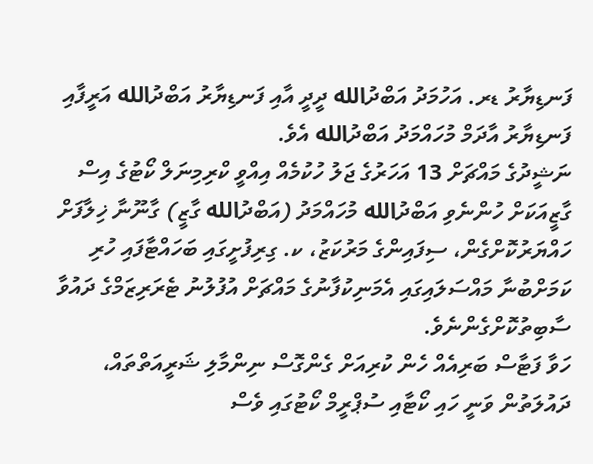ފަނޑިޔާރު ޑރ. އަހުމަދު އަބްދުالله ދީދީ އާއި ފަނޑިޔާރު އަބްދުالله އަރީފާއި ފަނޑިޔާރު އާދަމް މުހައްމަދު އަބްދުالله އެވެ.
ނަޝީދުގެ މައްޗަށް 13 އަހަރުގެ ޖަލު ހުކުމެއް އިއްވީ ކްރިމިނަލް ކޯޓުގެ އިސް ގާޒީއަކަށް ހުންނެވި އަބްދުالله މުހައްމަދު (އަބްދުالله ގާޒީ) ގާނޫނާ ޚިލާފަށް ހައްޔަރުކޮށްގެން، ސިފައިންގެ މަރުކަޒު، ކ. ގިރިފުށީގައި ބަހައްޓާފައި ހުރި ކަމަށްބުނާ މައްސަލައިގައި އެމަނިކުފާނުގެ މައްޗަށް އުފުލުނު ޓެރަރިޒަމްގެ ދައުވާ ސާބިތުކޮށްގެންނެވެ.
ހަވާ ފަޓާސް ބަރިއެއް ހެން ކުރިއަށް ގެންގޮސް ނިންމާލި ޝަރީއަތްތައް، ދައުލަތުން ވަނީ ހައި ކޯޓާއި ސުޕްރީމް ކޯޓުގައި ވެސް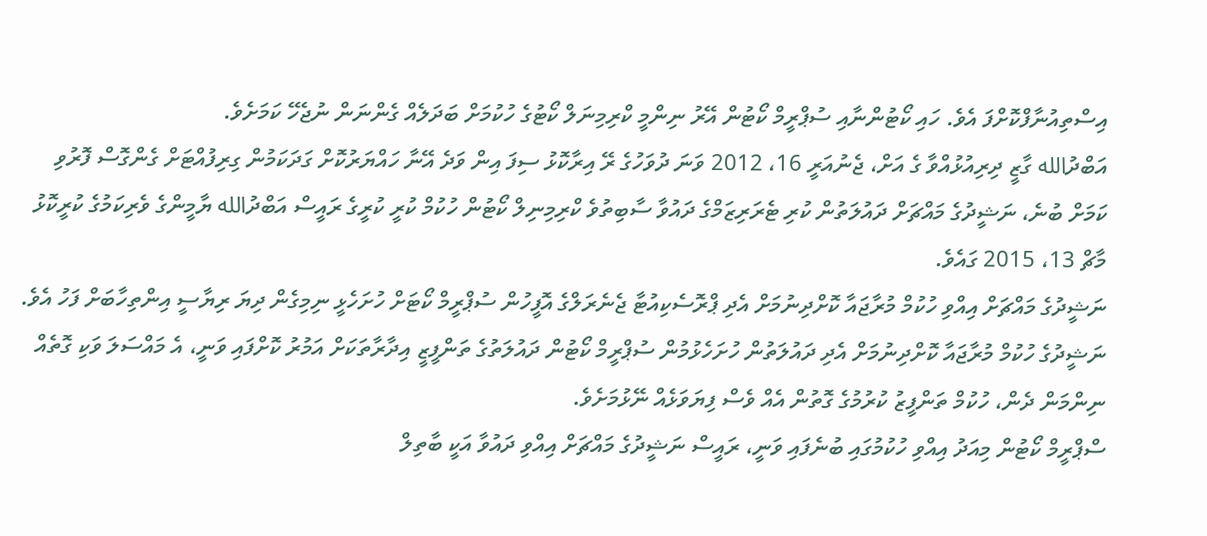އިސްތިއުނާފްކޮށްފަ އެވެ. ހައި ކޯޓުންނާއި ސުޕްރީމް ކޯޓުން އޭރު ނިންމީ ކްރިމިނަލް ކޯޓުގެ ހުކުމަށް ބަދަލެއް ގެންނަން ނުޖެހޭ ކަމަށެވެ.
އަބްދުالله ގާޒީ ދިރިއުޅުއްވާ ގެ އަށް، ޖެނުއަރީ 16، 2012 ވަނަ ދުވަހުގެ ރޭ އިރާކޮޅު ސިފަ އިން ވަދެ އޭނާ ހައްޔަރުކޮށް ގަދަކަމުން ގިރިފުއްޓަށް ގެންގޮސް ފޮރުވި ކަމަށް ބުނެ، ނަޝީދުގެ މައްޗަށް ދައުލަތުން ކުރި ޓެރަރިޒަމްގެ ދައުވާ ސާބިތުވެ ކްރިމިނިލް ކޯޓުން ހުކުމް ކުރީ ކުރީގެ ރައީސް އަބްދުالله ޔާމީންގެ ވެރިކަމުގެ ކުރީކޮޅު މާޗް 13، 2015 ގައެވެ.
ނަޝީދުގެ މައްޗަށް އިއްވި ހުކުމް މުރާޖައާ ކޮށްދިނުމަށް އެދި ޕްރޮސެކިއުޓާ ޖެނެރަލްގެ އޮފީހުން ސުޕްރީމް ކޯޓަށް ހުށަހެޅީ ނިމިގެން ދިޔަ ރިޔާސީ އިންތިހާބަށް ފަހު އެވެ.
ނަޝީދުގެ ހުކުމް މުރާޖައާ ކޮށްދިނުމަށް އެދި ދައުލަތުން ހުށަހެޅުމުން ސުޕްރީމް ކޯޓުން ދައުލަތުގެ ތަންފީޒީ އިދާރާތަކަށް އަމުރު ކޮށްފައި ވަނީ، އެ މައްސަލަ ވަކި ގޮތެއް ނިންމަން ދެން، ހުކުމް ތަންފީޒު ކުރުމުގެ ގޮތުން އެއް ވެސް ފިޔަވަޅެއް ނޭޅުމަށެވެ.
ސްޕްރީމް ކޯޓުން މިއަދު އިއްވި ހުކުމުގައި ބުނެފައި ވަނީ، ރައީސް ނަޝީދުގެ މައްޗަށް އިއްވި ދައުވާ އަކީ ބާތިލް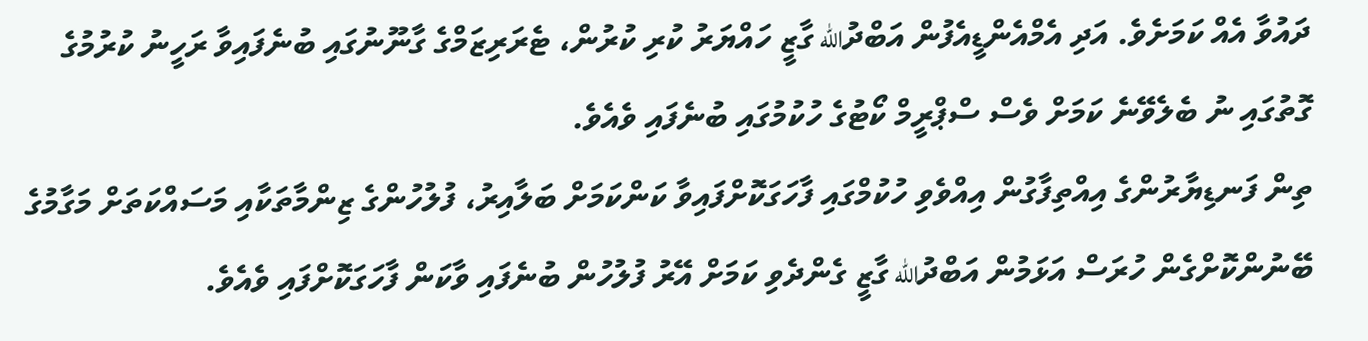ދައުވާ އެއް ކަމަށެވެ. އަދި އެމްއެންޑީއެފުން އަބްދުالله ގާޒީ ހައްޔަރު ކުރި ކުރުން، ޓެރަރިޒަމްގެ ގާނޫނުގައި ބުނެފައިވާ ރަހީނު ކުރުމުގެ ގޮތުގައި ނު ބެލެވޭނެ ކަމަށް ވެސް ސްޕްރީމް ކޯޓުގެ ހުކުމުގައި ބުނެފައި ވެއެވެ.
ތިން ފަނޑިޔާރުންގެ އިއްތިފާގުން އިއްވެވި ހުކުމްގައި ފާހަގަކޮށްފައިވާ ކަންކަމަށް ބަލާއިރު، ފުލުހުންގެ ޒިންމާތަކާއި މަސައްކަތަށް މަގާމުގެ ބޭނުންކޮށްގެން ހުރަސް އަޅަމުން އަބްދުالله ގާޒީ ގެންދެވި ކަމަށް އޭރު ފުލުހުން ބުނެފައި ވާކަން ފާހަގަކޮށްފައި ވެއެވެ.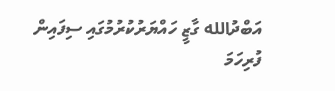އަބްދުالله ގާޒީ ހައްޔަރުކުރުމުގައި ސިފައިން ފުރިހަމަ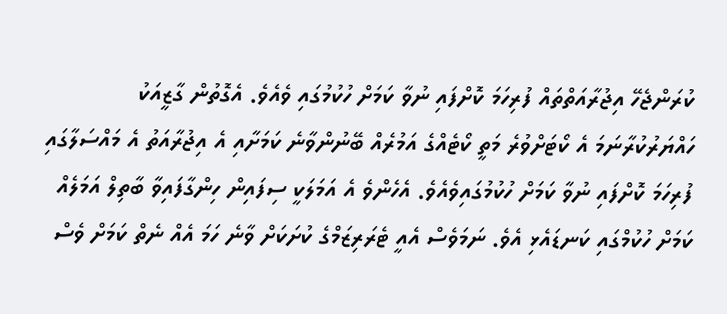ކުރަންޖެހޭ އިޖުރާއަތްތައް ފުރިހަމަ ކޮށްފައި ނުވާ ކަމަށް ހުކުމުގައި ވެއެވެ. އެގޮތުން ގާޒީއަކު ހައްޔަރުކުރާނަމަ އެ ކޯޓަށްވުރެ މަތީ ކޯޓެއްގެ އަމުރެއް ބޭނުންވާނެ ކަމަށާއި އެ އިޖުރާއަތު އެ މައްސަލާގައި ފުރިހަމަ ކޮށްފައި ނުވާ ކަމަށް ހުކުމުގައިވެއެވެ. އެހެންވެ އެ އަމަލަކީ ސިފައިން ހިންގާފައިވާ ބާތިލް އަމަލެއް ކަމަށް ހުކުމްގައި ކަނޑައެޅި އެވެ. ނަމަވެސް އެއީ ޓެރަރިޒަމްގެ ކުށަކަށް ވާނެ ހަމަ އެއް ނެތް ކަމަށް ވެސް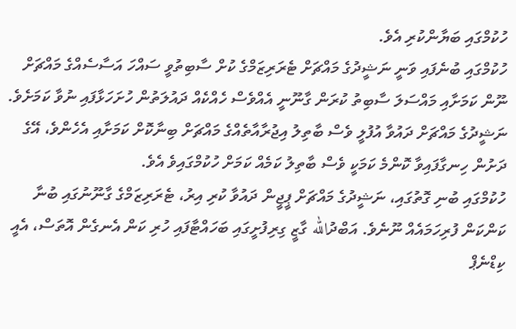ހުކުމްގައި ބަޔާންކުރި އެވެ.
ހުކުމްގައި ބުނެފައި ވަނީ ނަޝީދުގެ މައްޗަށް ޓެރަރިޒަމްގެ ކުށް ސާބިތުވީ ސައްހަ އަސާސެއްގެ މައްޗަށް ނޫން ކަމަށާއި މައްސަލަ ސާބިތު ކުރަން ގާނޫނީ އެއްވެސް ހެއްކެއް ދައުލަތުން ހުށަހަޅާފައި ނުވާ ކަމަށެވެ.
ނަޝީދުގެ މައްޗަށް ދައުވާ އުފުލީ ވެސް ބާތިލު އިޖުރާއާތެއްގެ މައްޗަށް ބިނާކޮށް ކަމަށާއި އެހެންވެ، އޭގެ ދަށުން ހިނގާފައިވާ ކޮންމެ ކަމަކީ ވެސް ބާތިލު ކަމެއް ކަމަށް ހުކުމްގައިވެ އެވެ.
ހުކުމްގައި ބުނި ގޮތުގައި، ނަޝީދުގެ މައްޗަށް ޕީޖީން ދައުވާ ކުރި އިރު، ޓެރަރިޒަމްގެ ގާނޫނުގައި ބުނާ ކަންކަން ފުރިހަމައެއް ނޫނެވެ. އަބްދުالله ގާޒީ ގިރިފުށީގައި ބަހައްޓާފައި ހުރި ކަން އެނގެން އޮތަސް، އެއީ ކިޑްނެޕް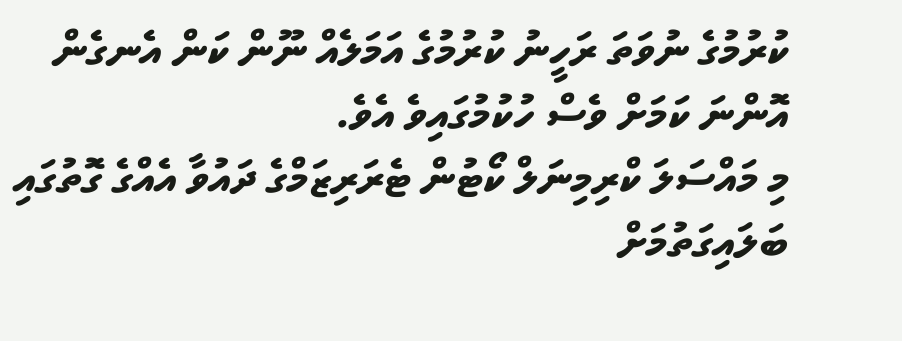ކުރުމުގެ ނުވަތަ ރަހީނު ކުރުމުގެ އަމަލެއް ނޫން ކަން އެނގެން އޮންނަ ކަމަށް ވެސް ހުކުމުގައިވެ އެވެ.
މި މައްސަލަ ކްރިމިނަލް ކޯޓުން ޓެރަރިޒަމްގެ ދައުވާ އެއްގެ ގޮތުގައި ބަލައިގަތުމަށް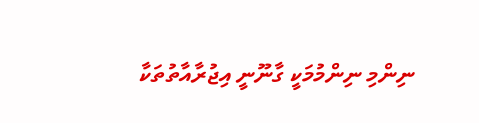ނިންމި ނިންމުމަކީ ގާނޫނީ އިޖުރާއާތުތަކާ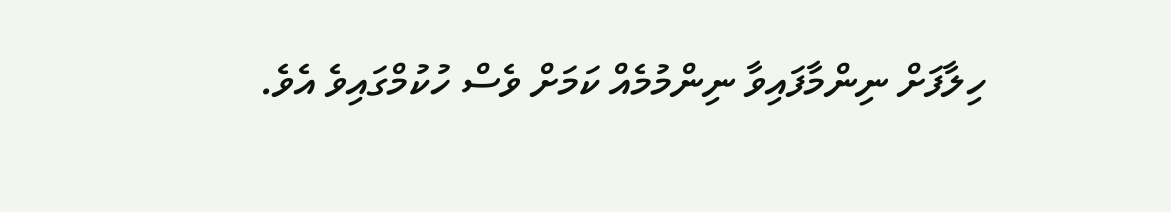ހިލާފަށް ނިންމާފައިވާ ނިންމުމެއް ކަމަށް ވެސް ހުކުމްގައިވެ އެވެ.